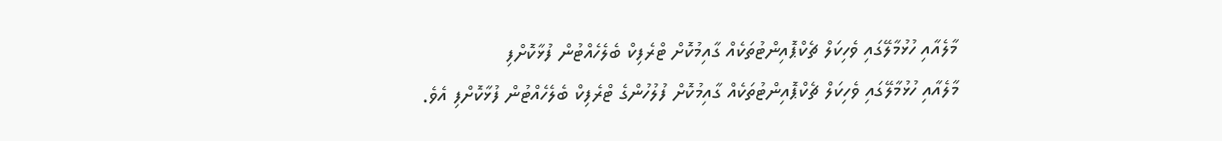މާލެއާއި ހުޅުމާލޭގައި ވެހިކަލް ޗެކްޕޮއިންޓުތަކެއް ގާއިމުކޮށް ޓްރެފިކް ބެލެހެއްޓުން ފުޅާކޮށްފި
މާލެއާއި ހުޅުމާލޭގައި ވެހިކަލް ޗެކްޕޮއިންޓުތަކެއް ގާއިމުކޮށް ފުލުހުންގެ ޓްރެފިކް ބެލެހެއްޓުން ފުޅާކޮށްފި އެވެ.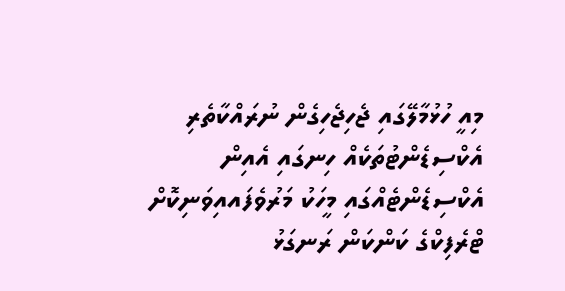މިއީ ހުޅުމާލޭގައި ޖެހިޖެހިގެން ނުރައްކާތެރި އެކްސިޑެންޓުތަކެއް ހިނގައި އެއިން އެކްސިޑެންޓެއްގައި މީހަކު މަރުވެފައއިވަނިކޮށް ޓްރެފިކްގެ ކަންކަން ރަނގަޅު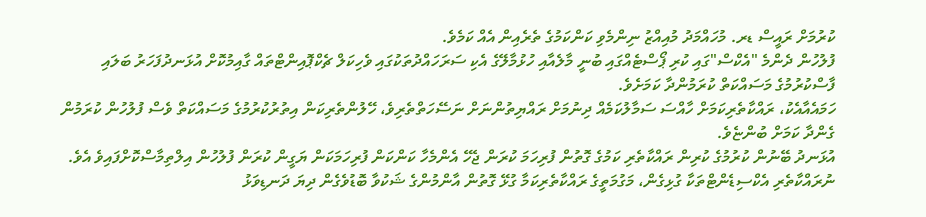ކުރުމަށް ރައީސް ޑރ. މުހައްމަދު މުއިއްޒު ނިންމެވި ކަންކަމުގެ ތެރެއިން އެއް ކަމެވެ.
ފުލުހުން ދެންމެ "އެކްސް"ގައި ކުރި ޕޯސްޓެއްގައި ބުނީ މާލެއާއި ހުޅުމާލޭގެ އެކި ސަރަހައްދުތަކުގައި ވެހިކަލް ޗެކްޕޮއިންޓްތައް ގާއިމުކޮށް އުޅަނދުފަހަރު ބަލައި ފާސްކުރުމުގެ މަސައްކަތް ކުރަމުންދާ ކަމަށެވެ.
ހަމައެއާއެކު، ރައްކާތެރިކަމަށް ހާއްސަ ސަމާލުކަމެއް ދިނުމަށް ރައްޔިތުންނަށް ނަސޭހަތްތެރިވެ، ހޭލުންތެރިކަން އިތުރުކުރުމުގެ މަސައްކަތް ވެސް ފުލުހުން ކުރަމުން ގެންދާ ކަމަށް ބުންޏެވެ.
އުޅަނދު ބޭނުން ކުރުމުގެ ކުރިން ރައްކާތެރި ކަމުގެ ގޮތުން ފުރިހަމަ ކުރަން ޖެހޭ އެންމެހާ ކަންކަން ފުރިހަމަކަން ޔަގީން ކުރަން ފުލުހުން އިލްތިމާސްކޮށްފައިވެ އެވެ.
ނުރައްކާތެރި އެކްސިޑެންޓްތަކާ ގުޅިގެން، މަގުމަތީގެ ރައްކާތެރިކަމާ ގުޅޭ ގޮތުން އާންމުންގެ ޝަކުވާ ބޮޑުވެގެން ދިޔަ ދަނޑިވަޅު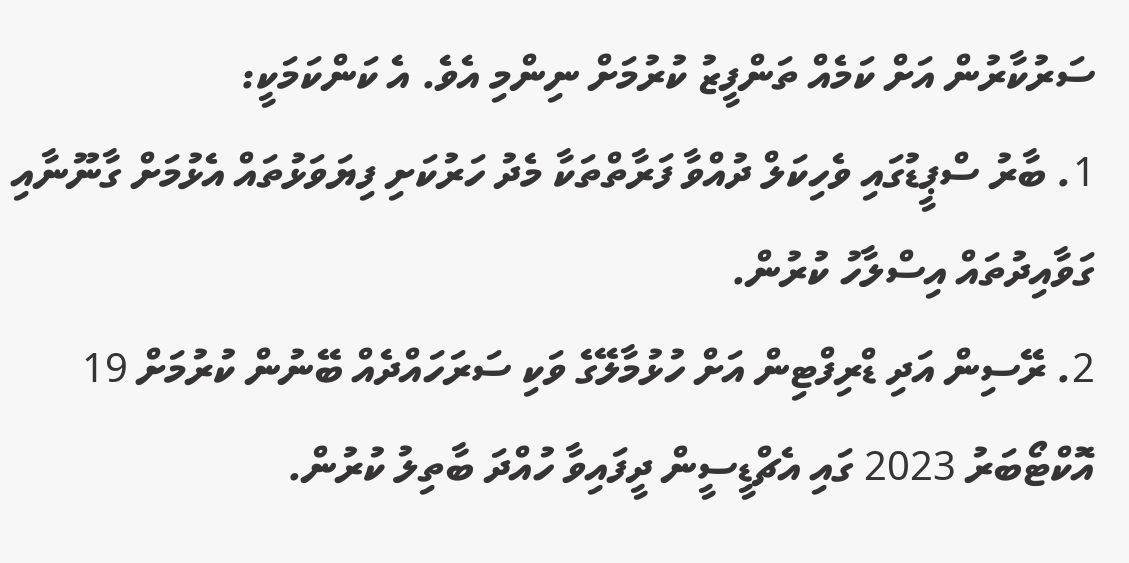ސަރުކާރުން އަށް ކަމެއް ތަންފީޒު ކުރުމަށް ނިންމި އެވެ. އެ ކަންކަމަކީ:
1. ބާރު ސްޕީޑުގައި ވެހިކަލް ދުއްވާ ފަރާތްތަކާ މެދު ހަރުކަށި ފިޔަވަޅުތައް އެޅުމަށް ގާނޫނާއި ގަވާއިދުތައް އިސްލާހު ކުރުން.
2. ރޭސިން އަދި ޑްރިފްޓިން އަށް ހުޅުމާލޭގެ ވަކި ސަރަހައްދެއް ބޭނުން ކުރުމަށް 19 އޮކްޓޯބަރު 2023 ގައި އެޗްޑީސީން ދީފައިވާ ހުއްދަ ބާތިލު ކުރުން.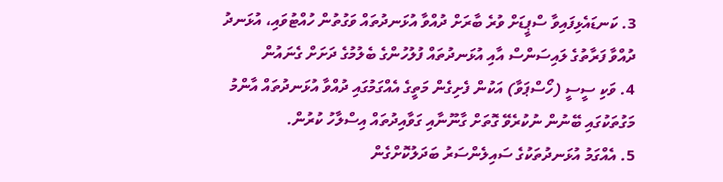3. ކަނޑައެޅިފައިވާ ސްޕީޑަށް ވުރެ ބާރަށް ދުއްވާ އުޅަނދުތައް ވަގުތުން ހުއްޓުވައި، އުޅަނދު ދުއްވާ ފަރާތުގެ ލައިސަންސް އާއި އުޅަނދުތައް ފުލުހުންގެ ބެލުމުގެ ދަށަށް ގެނައުން
4. ވަކި ސީސީ (ހޯސްޕަވާ) އަކުން ފެށިގެން މަތީގެ އެއްގަމުގައި ދުއްވާ އުޅަނދުތައް އާންމު މަގުތަކުގައި ބޭނުން ނުކުރެވޭ ގޮތަށް ގާނޫނާއި ގަވާއިދުތައް އިސްލާހު ކުރުން.
5. އެއްގަމު އުޅަނދުތަކުގެ ސައިލެންސަރު ބަދަލުކޮށްގެން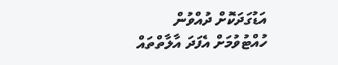އަޑުގަދަކޮށް ދުއްވުން ހުއްޓުވުމަށް އެފަދަ އާލާތްތައް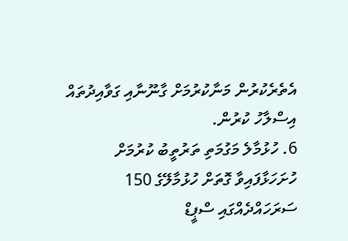އެތެރެކުރުން މަނާކުރުމަށް ގާނޫނާއި ގަވާއިދުތައް އިސްލާހު ކުރުން.
6. ހުޅުމާލެ މަގުމަތި ތަރުތީބު ކުރުމަށް ހުށަހަޅާފައިވާ ގޮތަށް ހުޅުމާލޭގެ 150 ސަރަހައްދެއްގައި ސްޕީޑް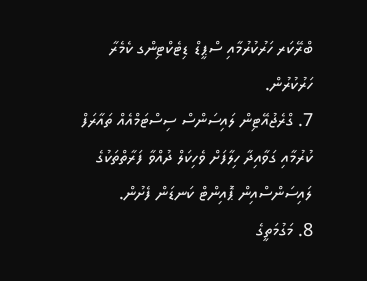ބްރޭކަރ ހަރުކުރުމާއި ސްޕީޑް ޑިޓެކްޓިންގ ކެމެރާ ހަރުކުރުން.
7. ގްރެޖުއޭޓިން ލައިސަންސް ސިސްޓަމްއެއް ތައާރަފް ކުރުމާއި ގަވާއިދާ ހިލާފަށް ވެހިކަލް ދުއްވާ ފަރާތްތަކުގެ ލައިސަންސްއިން ޕޮއިންޓް ކަނޑަން ފެށުން.
8. މަގުމަތީގެ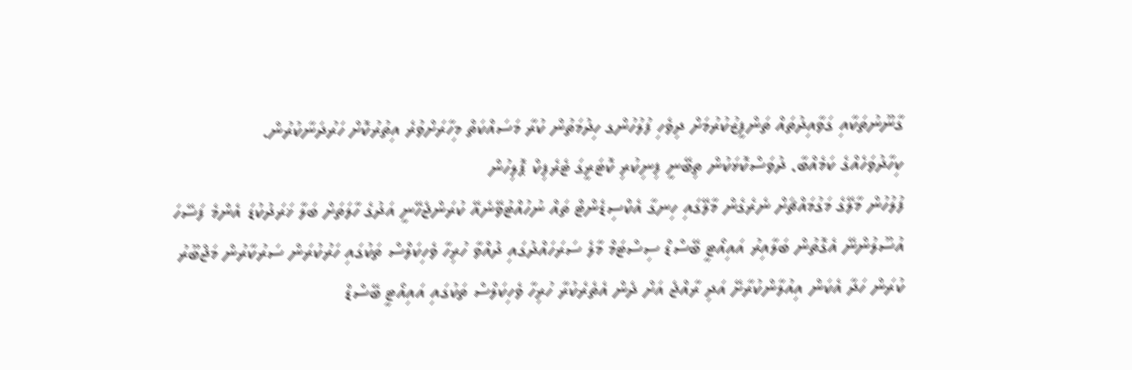ގާނޫނުތަކާއި ގަވާއިދުތައް ތަންފީޒުކުރުމަށް ދިވެހި ފުލުހުންގ ހިދުމަތުން ކުރާ މަސައްކަތް މިހާރަށްވުރެ އިތުރުކޮށް ހަރުދަނާކުރުން.
ކިހާދުވަހެއްގެ ކަމެއްބާ. ދުވަސްކޮޅަކުން ތިބޭނީ ފިނިކުރި ކޮޓަރީގަ ޓެރެފިކް ޕޮލިހުން
ފުލުހުން މާލޭގެ މަގުމައްޗަށް ނެރެގެން މާލޭގައި ހިނގާ އެކްސިޑެންޓް ތައް ނުހުއްޓުވޭނެއޭ ކުރަންޖެހޭނީ އަދުގެ ހާލަތަށް ބަލާ ޚަރަދުކުޑަ އެންމެ ފަސޭހަ އުސޫލުންނޭ އެގޮތުން ބަލާއިރު އައިއޯޓީ ބޭސްޑް ސިސްޓަމް މާލެ ސަރަހައްދުގައި ދުއްވާ ހުރިހާ ވެހިކަލްސް ތަކުގައި ހަރުކުރަން ސަރުކާރުން މަޖްބޫރު ކުރަން ހަދާ އެކަން އިއުލާންކުރާށޭ އަދި ރާއްޖެ އަށް ދެން އެތެރެކުރާ ހުރިހާ ވެހިކަލްސް ތަކުގައި އައިއޯޓީ ބޭސްޑް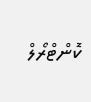ކޮންޓްރޯލް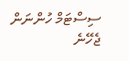ސިސްޓަމް ހުންނަން ޖެހޭނެ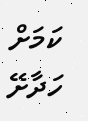ކަމަށް ހަދާށޭ